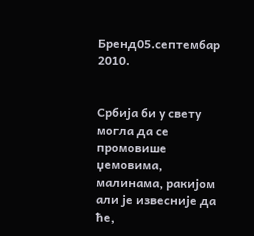Бренд05.септембар 2010.


Србија би у свету могла да се промовише џемовима, малинама, ракијом али је извесније да ће,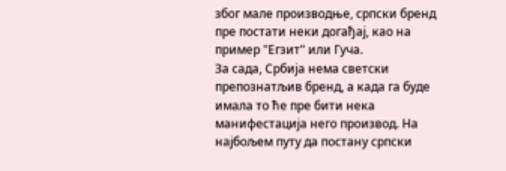због мале производње, српски бренд пре постати неки догађај, као на пример "Егзит" или Гуча.
За сада, Србија нема светски препознатљив бренд, а када га буде имала то ће пре бити нека манифестација него производ. На најбољем путу да постану српски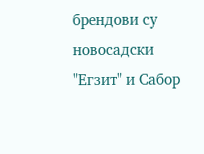брендови су новосадски "Егзит" и Сабор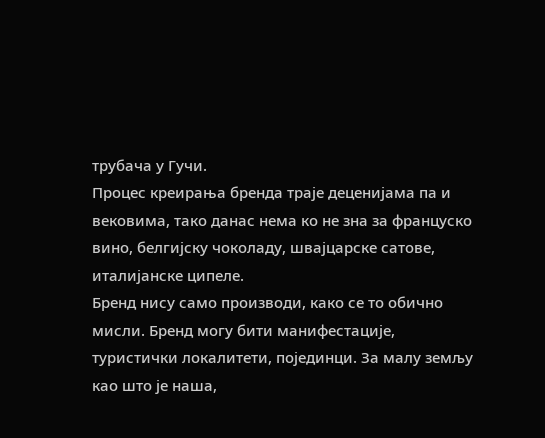трубача у Гучи.
Процес креирања бренда траје деценијама па и вековима, тако данас нема ко не зна за француско вино, белгијску чоколаду, швајцарске сатове, италијанске ципеле.
Бренд нису само производи, како се то обично мисли. Бренд могу бити манифестације, туристички локалитети, појединци. За малу земљу као што је наша,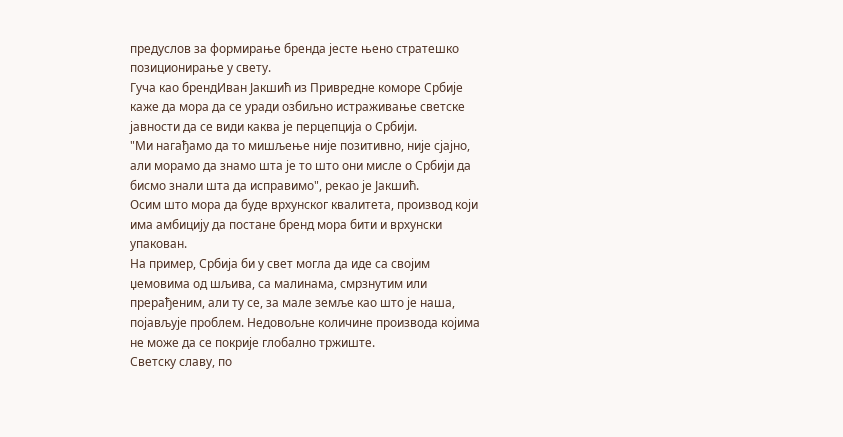предуслов за формирање бренда јесте њено стратешко позиционирање у свету.
Гуча као брендИван Јакшић из Привредне коморе Србије каже да мора да се уради озбиљно истраживање светске јавности да се види каква је перцепција о Србији.
"Ми нагађамо да то мишљење није позитивно, није сјајно, али морамо да знамо шта је то што они мисле о Србији да бисмо знали шта да исправимо", рекао је Јакшић.
Осим што мора да буде врхунског квалитета, производ који има амбицију да постане бренд мора бити и врхунски упакован.
На пример, Србија би у свет могла да иде са својим џемовима од шљива, са малинама, смрзнутим или прерађеним, али ту се, за мале земље као што је наша, појављује проблем. Недовољне количине производа којима не може да се покрије глобално тржиште.
Светску славу, по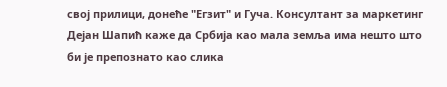свој прилици, донеће "Егзит" и Гуча. Консултант за маркетинг Дејан Шапић каже да Србија као мала земља има нешто што би је препознато као слика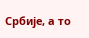Србије, а то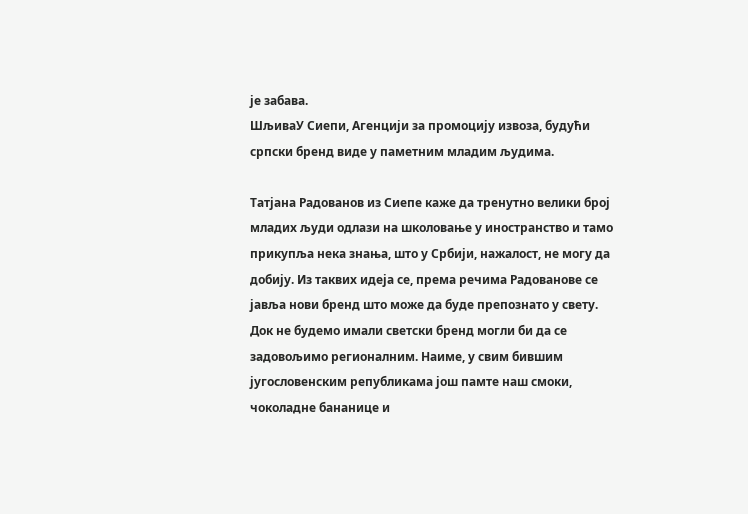је забава.
ШљиваУ Сиепи, Агенцији за промоцију извоза, будући српски бренд виде у паметним младим људима.

Татјана Радованов из Сиепе каже да тренутно велики број младих људи одлази на школовање у иностранство и тамо прикупља нека знања, што у Србији, нажалост, не могу да добију. Из таквих идеја се, према речима Радованове се јавља нови бренд што може да буде препознато у свету.
Док не будемо имали светски бренд могли би да се задовољимо регионалним. Наиме, у свим бившим југословенским републикама још памте наш смоки, чоколадне бананице и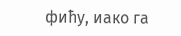фићу, иако га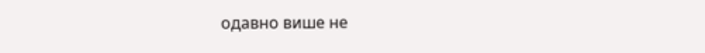одавно више не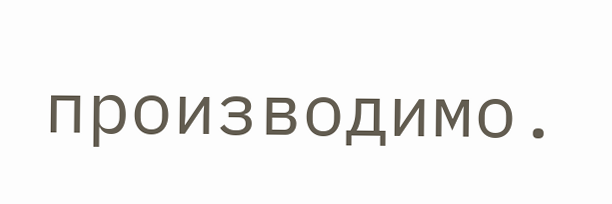производимо.